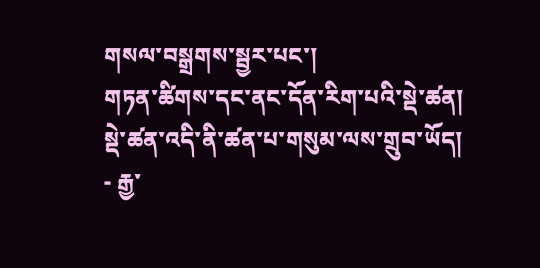གསལ་བསྒྲགས་སྦྱར་པང་།
གཏན་ཚིགས་དང་ནང་དོན་རིག་པའི་སྡེ་ཚན།
སྡེ་ཚན་འདི་ནི་ཚན་པ་གསུམ་ལས་གྲུབ་ཡོད།
- རྒྱ་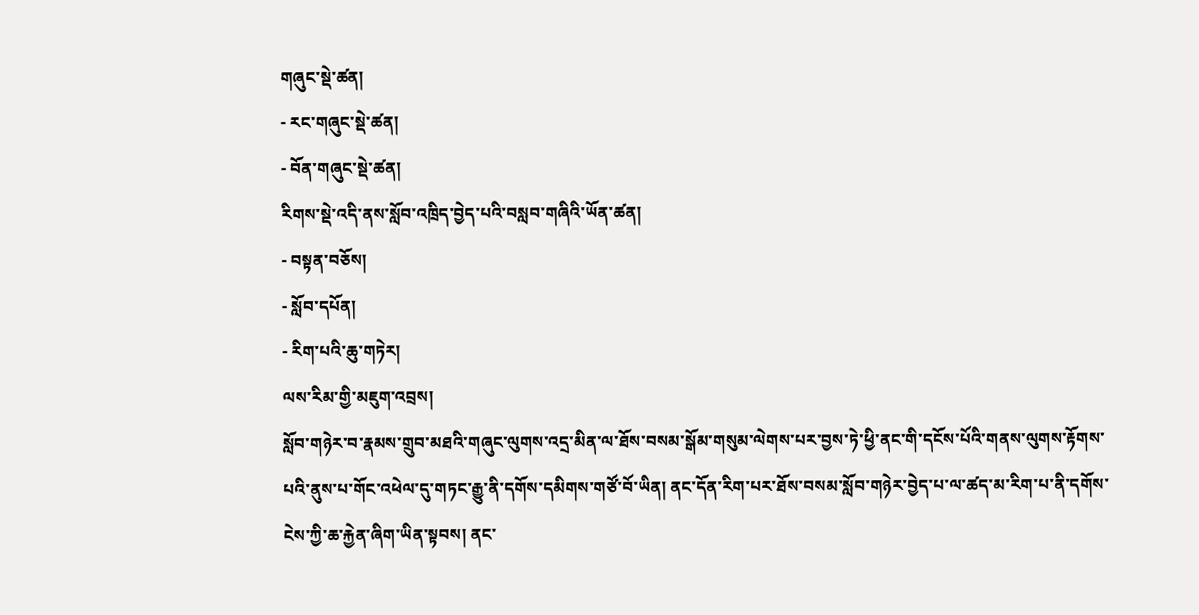གཞུང་སྡེ་ཚན།
- རང་གཞུང་སྡེ་ཚན།
- བོན་གཞུང་སྡེ་ཚན།
རིགས་སྡེ་འདི་ནས་སློབ་འཁྲིད་བྱེད་པའི་བསླབ་གཞིའི་ཡོན་ཚན།
- བསྟན་བཅོས།
- སློབ་དཔོན།
- རིག་པའི་ཆུ་གཏེར།
ལས་རིམ་གྱི་མཇུག་འབྲས།
སློབ་གཉེར་བ་རྣམས་གྲུབ་མཐའི་གཞུང་ལུགས་འདྲ་མིན་ལ་ཐོས་བསམ་སྒོམ་གསུམ་ལེགས་པར་བྱས་ཏེ་ཕྱི་ནང་གི་དངོས་པོའི་གནས་ལུགས་རྟོགས་པའི་ནུས་པ་གོང་འཕེལ་དུ་གཏང་རྒྱུ་ནི་དགོས་དམིགས་གཙོ་བོ་ཡིན། ནང་དོན་རིག་པར་ཐོས་བསམ་སློབ་གཉེར་བྱེད་པ་ལ་ཚད་མ་རིག་པ་ནི་དགོས་ངེས་ཀྱི་ཆ་རྐྱེན་ཞིག་ཡིན་སྟབས། ནང་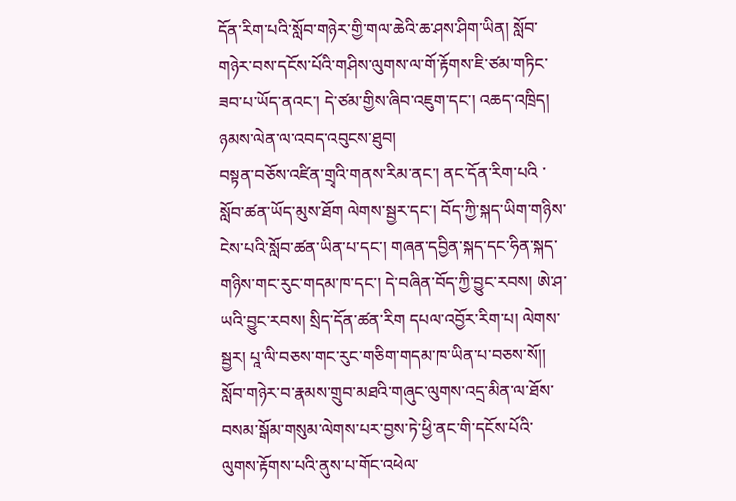དོན་རིག་པའི་སློབ་གཉེར་གྱི་གལ་ཆེའི་ཆ་ཤས་ཤིག་ཡིན། སློབ་གཉེར་བས་དངོས་པོའི་གཤིས་ལུགས་ལ་གོ་རྟོགས་ཇི་ཙམ་གཏིང་ཟབ་པ་ཡོད་ནའང་། དེ་ཙམ་གྱིས་ཞིབ་འཇུག་དང་། འཆད་འཁྲིད། ཉམས་ལེན་ལ་འབད་འབུངས་ཐུབ།
བསྟན་བཅོས་འཛིན་གྲྭའི་གནས་རིམ་ནང་། ནང་དོན་རིག་པའི ་སློབ་ཚན་ཡོད་མུས་ཐོག ལེགས་སྦྱར་དང་། བོད་ཀྱི་སྐད་ཡིག་གཉིས་ངེས་པའི་སློབ་ཚན་ཡིན་པ་དང་། གཞན་དབྱིན་སྐད་དང་ཧིན་སྐད་གཉིས་གང་རུང་གདམ་ཁ་དང་། དེ་བཞིན་བོད་ཀྱི་བྱུང་རབས། ཨེ་ཤ་ཡའི་བྱུང་རབས། སྲིད་དོན་ཚན་རིག དཔལ་འབྱོར་རིག་པ། ལེགས་སྦྱར། པཱ་ལི་བཅས་གང་རུང་གཅིག་གདམ་ཁ་ཡིན་པ་བཅས་སོ།།
སློབ་གཉེར་བ་རྣམས་གྲུབ་མཐའི་གཞུང་ལུགས་འདྲ་མིན་ལ་ཐོས་བསམ་སྒོམ་གསུམ་ལེགས་པར་བྱས་ཏེ་ཕྱི་ནང་གི་དངོས་པོའི་ལུགས་རྟོགས་པའི་ནུས་པ་གོང་འཕེལ་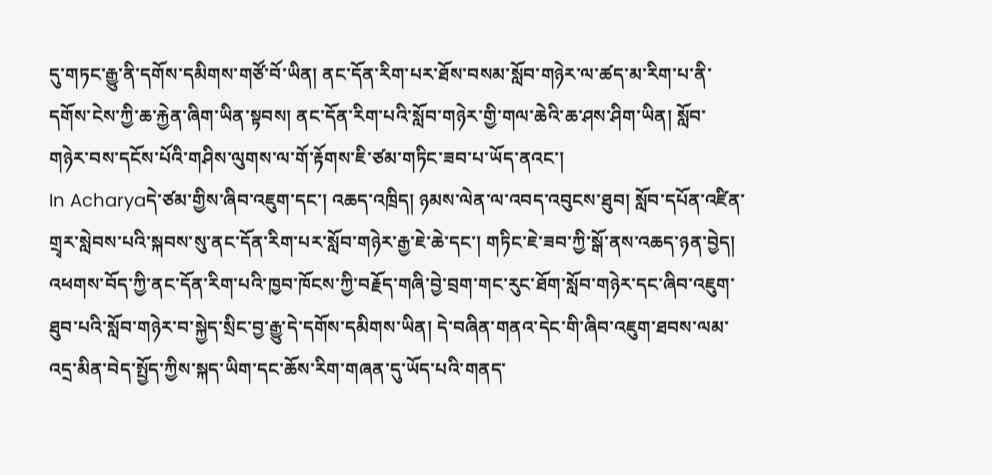དུ་གཏང་རྒྱུ་ནི་དགོས་དམིགས་གཙོ་བོ་ཡིན། ནང་དོན་རིག་པར་ཐོས་བསམ་སློབ་གཉེར་ལ་ཚད་མ་རིག་པ་ནི་དགོས་ངེས་ཀྱི་ཆ་རྐྱེན་ཞིག་ཡིན་སྟབས། ནང་དོན་རིག་པའི་སློབ་གཉེར་གྱི་གལ་ཆེའི་ཆ་ཤས་ཤིག་ཡིན། སློབ་གཉེར་བས་དངོས་པོའི་གཤིས་ལུགས་ལ་གོ་རྟོགས་ཇི་ཙམ་གཏིང་ཟབ་པ་ཡོད་ནའང་།
In Acharyaདེ་ཙམ་གྱིས་ཞིབ་འཇུག་དང་། འཆད་འཁྲིད། ཉམས་ལེན་ལ་འབད་འབུངས་ཐུབ། སློབ་དཔོན་འཛིན་གྲྭར་སླེབས་པའི་སྐབས་སུ་ནང་དོན་རིག་པར་སློབ་གཉེར་རྒྱ་ཇེ་ཆེ་དང་། གཏིང་ཇེ་ཟབ་ཀྱི་སྒོ་ནས་འཆད་ཉན་བྱེད།
འཕགས་བོད་ཀྱི་ནང་དོན་རིག་པའི་ཁྱབ་ཁོངས་ཀྱི་བརྗོད་གཞི་བྱེ་བྲག་གང་རུང་ཐོག་སློབ་གཉེར་དང་ཞིབ་འཇུག་ཐུབ་པའི་སློབ་གཉེར་བ་སྐྱེད་སྲིང་བྱ་རྒྱུ་དེ་དགོས་དམིགས་ཡིན། དེ་བཞིན་གནའ་དེང་གི་ཞིབ་འཇུག་ཐབས་ལམ་འདྲ་མིན་བེད་སྤྱོད་ཀྱིས་སྐད་ཡིག་དང་ཆོས་རིག་གཞན་དུ་ཡོད་པའི་གནད་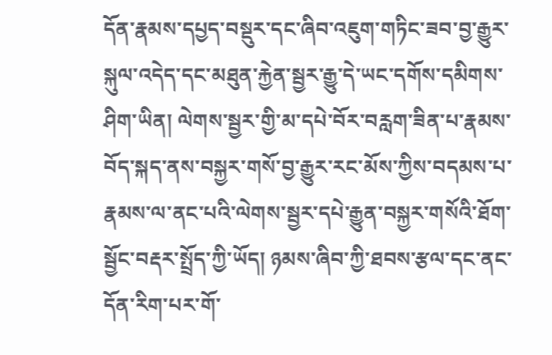དོན་རྣམས་དཔྱད་བསྡུར་དང་ཞིབ་འཇུག་གཏིང་ཟབ་བྱ་རྒྱུར་སྐུལ་འདེད་དང་མཐུན་རྐྱེན་སྦྱར་རྒྱུ་དེ་ཡང་དགོས་དམིགས་ཤིག་ཡིན། ལེགས་སྦྱར་གྱི་མ་དཔེ་བོར་བརླག་ཟིན་པ་རྣམས་བོད་སྐད་ནས་བསྐྱར་གསོ་བྱ་རྒྱུར་རང་མོས་ཀྱིས་བདམས་པ་རྣམས་ལ་ནང་པའི་ལེགས་སྦྱར་དཔེ་རྒྱུན་བསྐྱར་གསོའི་ཐོག་སྦྱོང་བརྡར་སྤྲོད་ཀྱི་ཡོད། ཉམས་ཞིབ་ཀྱི་ཐབས་རྩལ་དང་ནང་དོན་རིག་པར་གོ་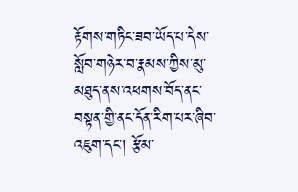རྟོགས་གཏིང་ཟབ་ཡོད་པ་དེས་སློབ་གཉེར་བ་རྣམས་ཀྱིས་མུ་མཐུད་ནས་འཕགས་བོད་ནང་བསྟན་གྱི་ནང་དོན་རིག་པར་ཞིབ་འཇུག་དང་། རྩོམ་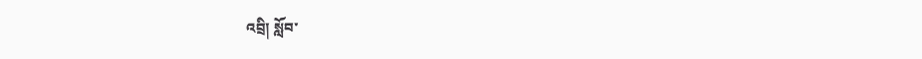འབྲི། སློབ་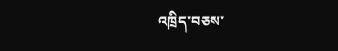འཁྲིད་བཅས་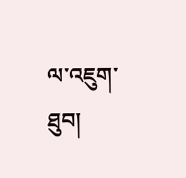ལ་འཇུག་ཐུབ།